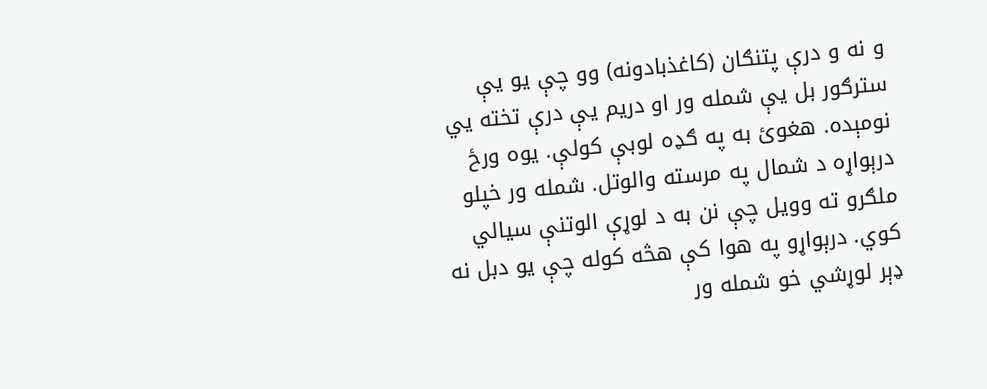و نه و درې پتنګان (کاغذبادونه) وو چې يو يې سترګور بل يې شمله ور او دريم يې درې تخته يي نومېده. هغوئ به په ګډه لوبې کولې. يوه ورځ درېواړه د شمال په مرسته والوتل. شمله ور خپلو ملګرو ته وويل چې نن به د لوړې الوتنې سيالي کوي. درېواړو په هوا کې هڅه کوله چې يو دبل نه ډېر لوړشي خو شمله ور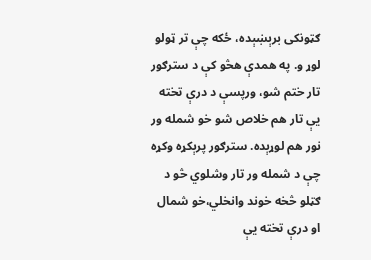ګټونکی برېښېده، ځکه چې تر ټولو لوړ و. په همدې هڅو کې د سترګور تار ختم شو، ورپسې د درې تخته يې تار هم خلاص شو خو شمله ور نور هم لوړېده. سترګور پرېکړه وکړه چې د شمله ور تار وشلوي څو د ګټلو څخه خوند وانخلي،خو شمال او درې تخته يې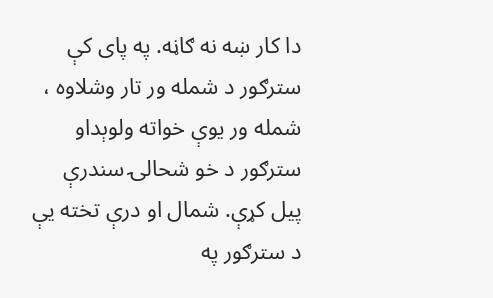دا کار ښه نه ګاڼه. په پای کې سترګور د شمله ور تار وشلاوه ، شمله ور يوې خواته ولوېداو سترګور د خو شحالۍ سندرې پيل کړې. شمال او درې تخته يې د سترګور په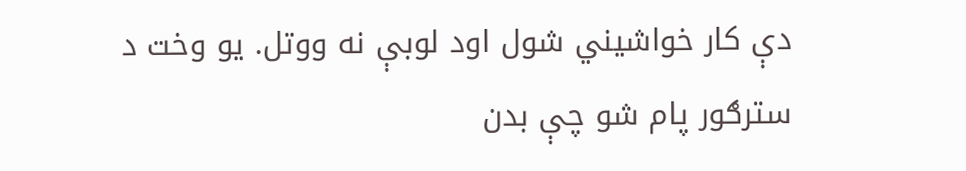دې کار خواشيني شول اود لوبې نه ووتل. يو وخت د سترګور پام شو چې بدن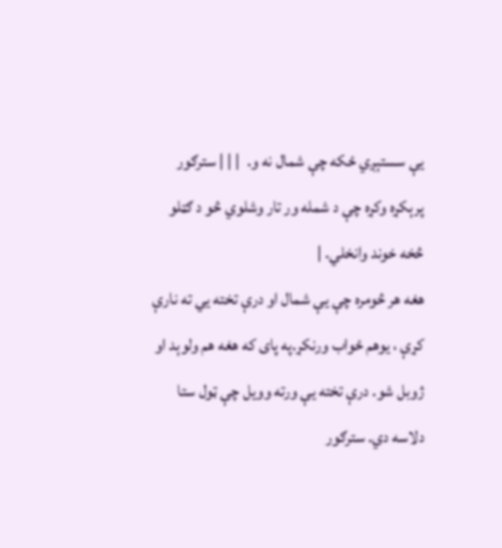يې سستېږي ځکه چې شمال نه و.  | | | سترګور پرېکړه وکړه چې د شمله ور تار وشلوي څو د ګټلو څخه خوند وانخلي. |
هغه هر څومره چې يې شمال او درې تخته يي ته نارې کړې ، يوهم ځواب ورنکړ.په پای که هغه هم ولوېد او ژوبل شو. درې تخته يې ورته وويل چې ټول ستا دلاسه دي. سترګور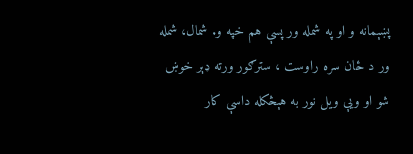پښېمانه و او په شمله ور پسې هم خپه و. شمال، شمله ور د ځان سره راوست ، سترګور ورته ډېر خوښ شو او ويې ويل نور به هېڅکله داسې کار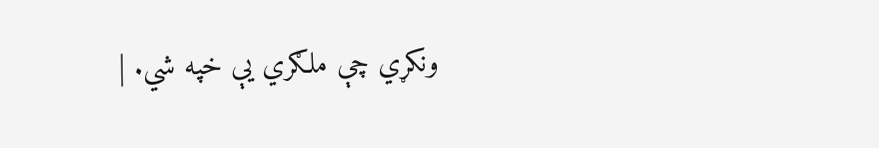ونکړي چې ملګري يې خپه شي. |